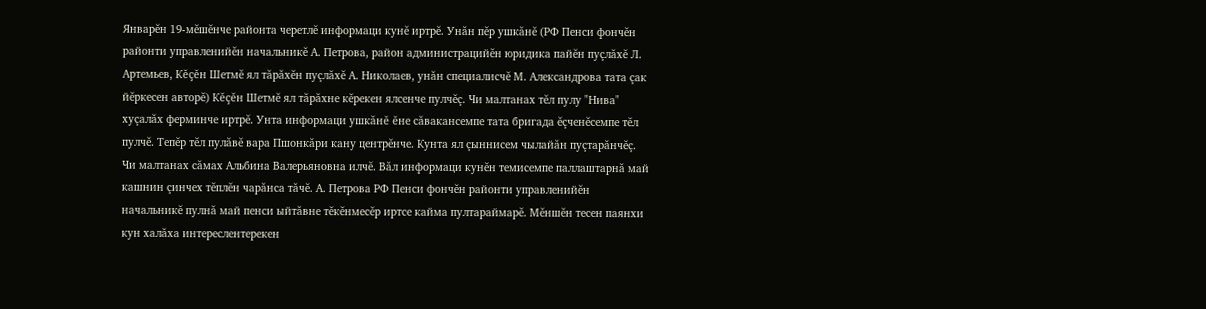Январĕн 19-мĕшĕнче районта черетлĕ информаци кунĕ иртрĕ. Унăн пĕр ушкăнĕ (РФ Пенси фончĕн районти управленийĕн начальникĕ А. Петрова, район администрацийĕн юридика пайĕн пуçлăхĕ Л. Артемьев, Кĕçĕн Шетмĕ ял тăрăхĕн пуçлăхĕ А. Николаев, унăн специалисчĕ М. Александрова тата çак йĕркесен авторĕ) Кĕçĕн Шетмĕ ял тăрăхне кĕрекен ялсенче пулчĕç. Чи малтанах тĕл пулу "Нива" хуçалăх ферминче иртрĕ. Унта информаци ушкăнĕ ĕне сăвакансемпе тата бригада ĕçченĕсемпе тĕл пулчĕ. Тепĕр тĕл пулăвĕ вара Пшонкăри кану центрĕнче. Кунта ял çыннисем чылайăн пуçтарăнчĕç. Чи малтанах сăмах Альбина Валерьяновна илчĕ. Вăл информаци кунĕн темисемпе паллаштарнă май кашнин çинчех тĕплĕн чарăнса тăчĕ. А. Петрова РФ Пенси фончĕн районти управленийĕн начальникĕ пулнă май пенси ыйтăвне тĕкĕнмесĕр иртсе кайма пултараймарĕ. Мĕншĕн тесен паянхи кун халăха интереслентерекен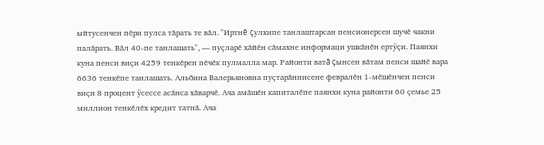ыйтусенчен пĕри пулса тăрать те вăл. "Иртнĕ çулхипе танлаштарсан пенсионерсен шучĕ чакни палăрать. Вăл 40-пе танлашать", — пуçларĕ хăйĕн сăмахне информаци ушкăнĕн ертÿçи. Паянхи куна пенси виçи 4259 тенкĕрен пĕчĕк пулмалла мар. Районти ватă çынсен вăтам пенси шайĕ вара 6636 тенкĕпе танлашать. Альбина Валерьяновна пуçтарăннисене февралĕн 1-мĕшĕнчен пенси виçи 8 процент ÿсессе асăнса хăварчĕ. Ача амăшĕн капиталĕпе паянхи куна районти 60 çемье 25 миллион тенкĕлĕх кредит татнă. Ача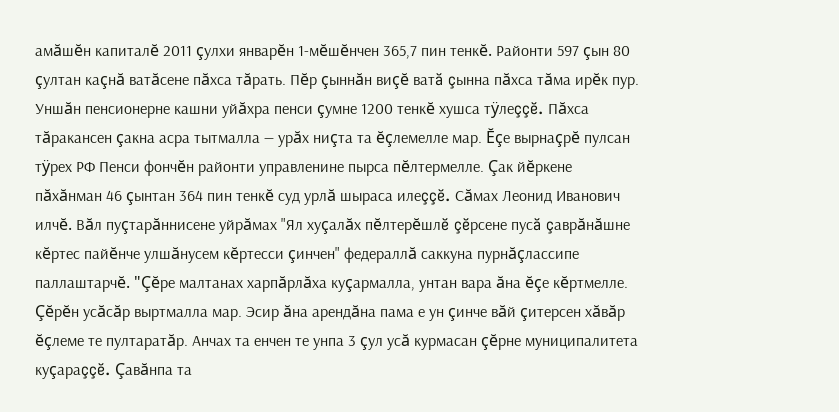амăшĕн капиталĕ 2011 çулхи январĕн 1-мĕшĕнчен 365,7 пин тенкĕ. Районти 597 çын 80 çултан каçнă ватăсене пăхса тăрать. Пĕр çыннăн виçĕ ватă çынна пăхса тăма ирĕк пур. Уншăн пенсионерне кашни уйăхра пенси çумне 1200 тенкĕ хушса тÿлеççĕ. Пăхса тăракансен çакна асра тытмалла — урăх ниçта та ĕçлемелле мар. Ĕçе вырнаçрĕ пулсан тÿрех РФ Пенси фончĕн районти управленине пырса пĕлтермелле. Çак йĕркене пăхăнман 46 çынтан 364 пин тенкĕ суд урлă шыраса илеççĕ. Сăмах Леонид Иванович илчĕ. Вăл пуçтарăннисене уйрăмах "Ял хуçалăх пĕлтерĕшлĕ çĕрсене пусă çаврăнăшне кĕртес пайĕнче улшăнусем кĕртесси çинчен" федераллă саккуна пурнăçлассипе паллаштарчĕ. "Çĕре малтанах харпăрлăха куçармалла, унтан вара ăна ĕçе кĕртмелле. Çĕрĕн усăсăр выртмалла мар. Эсир ăна арендăна пама е ун çинче вăй çитерсен хăвăр ĕçлеме те пултаратăр. Анчах та енчен те унпа 3 çул усă курмасан çĕрне муниципалитета куçараççĕ. Çавăнпа та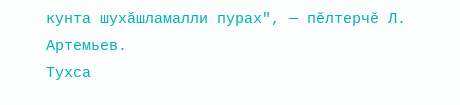кунта шухăшламалли пурах", — пĕлтерчĕ Л. Артемьев.
Тухса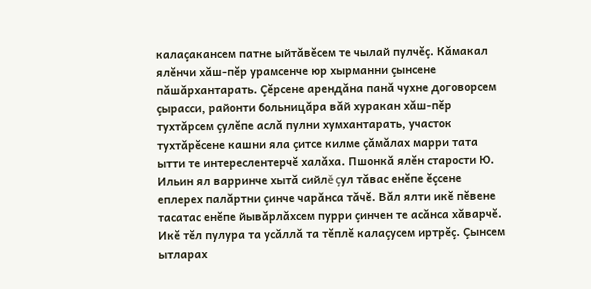калаçакансем патне ыйтăвĕсем те чылай пулчĕç. Кăмакал ялĕнчи хăш-пĕр урамсенче юр хырманни çынсене пăшăрхантарать. Çĕрсене арендăна панă чухне договорсем çырасси, районти больницăра вăй хуракан хăш-пĕр тухтăрсем çулĕпе аслă пулни хумхантарать, участок тухтăрĕсене кашни яла çитсе килме çăмăлах марри тата ытти те интереслентерчĕ халăха. Пшонкă ялĕн старости Ю. Ильин ял варринче хытă сийлĕ çул тăвас енĕпе ĕçсене еплерех палăртни çинче чарăнса тăчĕ. Вăл ялти икĕ пĕвене тасатас енĕпе йывăрлăхсем пурри çинчен те асăнса хăварчĕ.
Икĕ тĕл пулура та усăллă та тĕплĕ калаçусем иртрĕç. Çынсем ытларах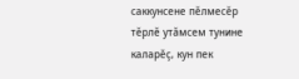саккунсене пĕлмесĕр тĕрлĕ утăмсем тунине каларĕç, кун пек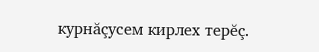курнăçусем кирлех терĕç.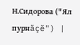Н.Сидорова ("Ял пурнăçĕ") |